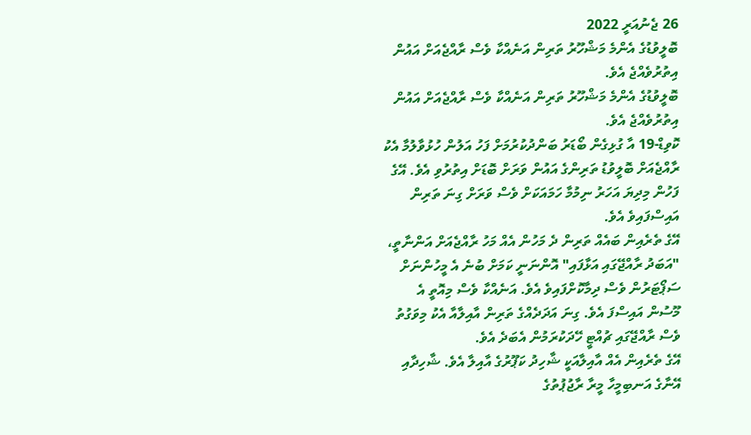26 ޖެނުއަރީ 2022
ބޮލީވުޑުގެ އެންމެ މަޝްހޫރު ތަރިން އަނެއްކާ ވެސް ރާއްޖެއަށް އައުން އިތުރުވެއްޖެ އެވެ.
ބޮލީވުޑުގެ އެންމެ މަޝްހޫރު ތަރިން އަނެއްކާ ވެސް ރާއްޖެއަށް އައުން އިތުރުވެއްޖެ އެވެ.
ކޮވިޑް-19 އާ ގުޅިގެން ބޯޑަރު ބަންދުކުރުމަށް ފަހު އަލުން ހުޅުވާލުމާ އެކު ރާއްޖެއަށް ބޮލީވުޑު ތަރިންގެ އައުން ވަރަށް ބޮޑަށް އިތުރުވި އެވެ. އޭގެ ފަހުން މިދިޔަ އަހަރު ނިމުމާ ހަމައަކަށް ވެސް ވަރަށް ގިނަ ތަރިން އައިސްފައިވެ އެވެ.
އޭގެ ތެރެއިން ބައެއް ތަރިން ދެ މަހުން އެއް މަހު ރާއްޖެއަށް އަންނާތީ، "އަބަދު ރާއްޖޭގައި އަޅާފައި" އޮންނަނީ ކަމަށް ބުނެ އެ މީހުންނަށް ސަޕޯޓަރުން ވެސް ދިމާކޮށްފައިވެ އެވެ. އަނެއްކާ ވެސް މިއޮތީ އެ މޫސުން އައިސްފަ އެވެ. ގިނަ އަދަދެއްގެ ތަރިން އާއިލާއާ އެކު މިވަގުތު ވެސް ރާއްޖޭގައި ޗުއްޓީ ހޭދަކުރަމުން އެބަދެ އެވެ.
އޭގެ ތެރެއިން އެއް އާއިލާއަކީ ޝާހިދު ކަޕޫރުގެ އާއިލާ އެވެ. ޝާހިދާއި އޭނާގެ އަނބިމީހާ މީރާ ރާޖުޕުތުގެ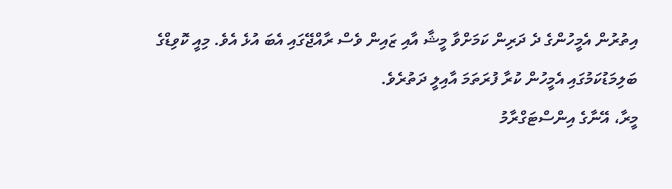އިތުރުން އެމީހުންގެ ދެ ދަރިން ކަމަށްވާ މީޝާ އާއި ޒައިން ވެސް ރާއްޖޭގައި އެބަ އުޅެ އެވެ. މިއީ ކޮވިޑްގެ ބަލިމަޑުކަމުގައި އެމީހުން ކުރާ ފުރަތަމަ އާއިލީ ދަތުރެވެ.
މީރާ، އޭނާގެ އިންސްޓަގްރާމު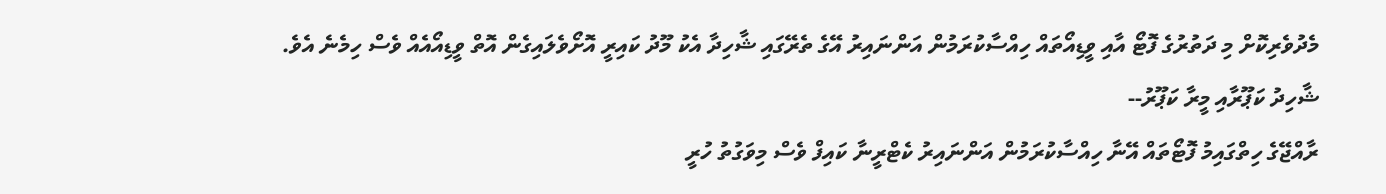މެދުވެރިކޮށް މި ދަތުރުގެ ފޮޓޯ އާއި ވީޑިއޯތައް ހިއްސާކުރަމުން އަންނައިރު އޭގެ ތެރޭގައި ޝާހިދާ އެކު މޫދު ކައިރީ އޮށޯވެލައިގެން އޮތް ވީޑިއޯއެއް ވެސް ހިމެނެ އެވެ.
ޝާހިދު ކަޕޫރާއި މީރާ ކަޕޫރު--
ރާއްޖޭގެ ހިތްގައިމު ފޮޓޯތައް އޭނާ ހިއްސާކުރަމުން އަންނައިރު ކެޓްރީނާ ކައިފް ވެސް މިވަގުތު ހުރީ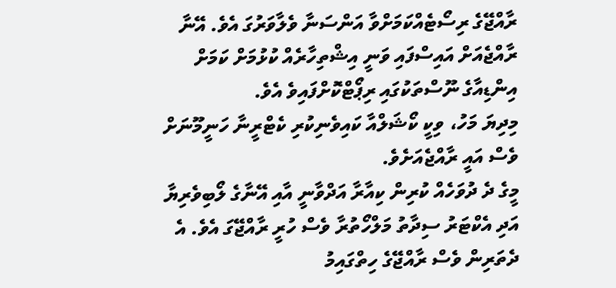ރާއްޖޭގެ ރިސޯޓެއްކަމަށްވާ އަންސަނާ ވެލާވަރުގަ އެވެ. އޭނާ ރާއްޖެއަށް އައިސްފައި ވަނީ އިޝްތިހާރެއް ކުޅުމަށް ކަމަށް އިންޑިއާގެ ނޫސްތަކުގައި ރިޕޯޓްކޮށްފައިވެ އެވެ.
މިދިޔަ މަހު، ވިކީ ކޯޝަލްއާ ކައިވެނިކުރި ކެޓްރީނާ ހަނީމޫނަށް ވެސް އައީ ރާއްޖެއަށެވެ.
މީގެ ދެ ދުވަހެއް ކުރިން ކިއާރާ އަދްވާނީ އާއި އޭނާގެ ލޯބިވެރިޔާ އަދި އެކްޓަރު ސިދާތު މަލްހޯތުރާ ވެސް ހުރީ ރާއްޖޭގަ އެވެ. އެ ދެތަރިން ވެސް ރާއްޖޭގެ ހިތްގައިމު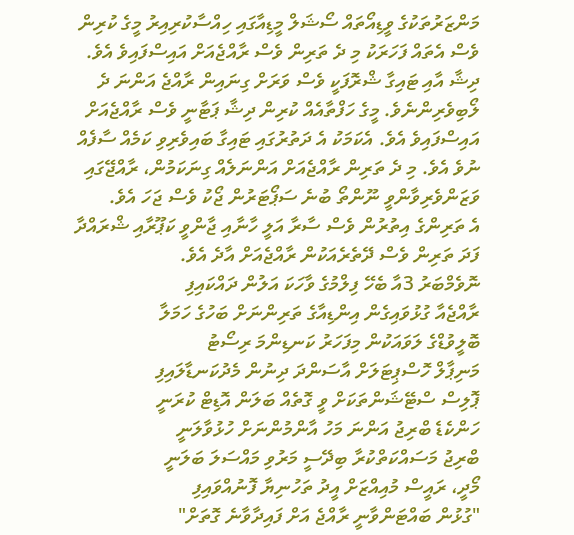މަންޒަރުތަކުގެ ވީޑިއޯތައް ސޯޝަލް މީޑިއާގައި ހިއްސާކުރިއިރު މީގެ ކުރިން ވެސް އެތައް ފަހަރަކު މި ދެ ތަރިން ވެސް ރާއްޖެއަށް އައިސްފައިވެ އެވެ.
ދިޝާ އާއި ޓައިގާ ޝްރޮފަކީ ވެސް ވަރަށް ގިނައިން ރާއްޖެ އަންނަ ދެ ލޯބިވެރިންނެވެ. މީގެ ހަފްތާއެއް ކުރިން ދިޝާ ޕަޓާނީ ވެސް ރާއްޖެއަށް އައިސްފައިވެ އެވެ. އެކަމަކު އެ ދަތުރުގައި ޓައިގާ ބައިވެރިވި ކަމެއް ސާފެއް ނުވެ އެވެ. މި ދެ ތަރިން ރާއްޖެއަށް އަންނަލެއް ގިނަކަމުން، ރާއްޖޭގައި ވަޒަންވެރިވާންވީ ނޫންތޯ ބުނެ ސަޕޯޓަރުން ޖޯކު ވެސް ޖަހަ އެވެ.
އެ ތަރިންގެ އިތުރުން ވެސް ސާރާ އަލީ ހާނާއި ޖާންވީ ކަޕޫރާއި ޝްރައްދާ ފަދަ ތަރިން ވެސް ދޭތެރެއަކުން ރާއްޖެއަށް އާދެ އެވެ.
ނޮވެމްބަރު 3އާ ބެހޭ ފިލްމުގެ ވާހަކަ އަލުން ދައްކައިފި
ރާއްޖެއާ ގުޅުވައިގެން އިންޑިއާގެ ތަރިންނަށް ބަހުގެ ހަމަލާ
ބޮލީވުޑްގެ ލަވައަކުން މިފަހަރު ކަނޑިންމަ ރިސޯޓު
މަނިޕާލް ހޮސްޕިޓަލަށް އާސަންދަ ދިނުން މެދުކަނޑާލައިފި
ޕޮލިސް ސްޓޭޝަންތަކަށް ވީ ގޮތެއް ބަލަން އޮޑިޓް ކުރަނީ
ހަންކެޑެ ބްރިޖު އަންނަ މަހު އާންމުންނަށް ހުޅުވާލަނީ
ބްރިޖު މަސައްކަތްކުރާ ބިދޭސީ މަރުވި މައްސަލަ ބަލަނީ
މޯދީ، ރައީސް މުއިއްޒަށް އީދު ތަހުނިޔާ ފޮނުއްވައިފި
"ގުޅުން ބައްޓަންވާނީ ރާއްޖެ އަށް ފައިދާވާނެ ގޮތަށް"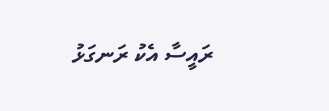ރައީސާ އެކު ރަނގަޅު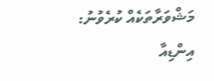މަޝްވަރާތަކެއް ކުރެވުނު: އިންޑިއާ